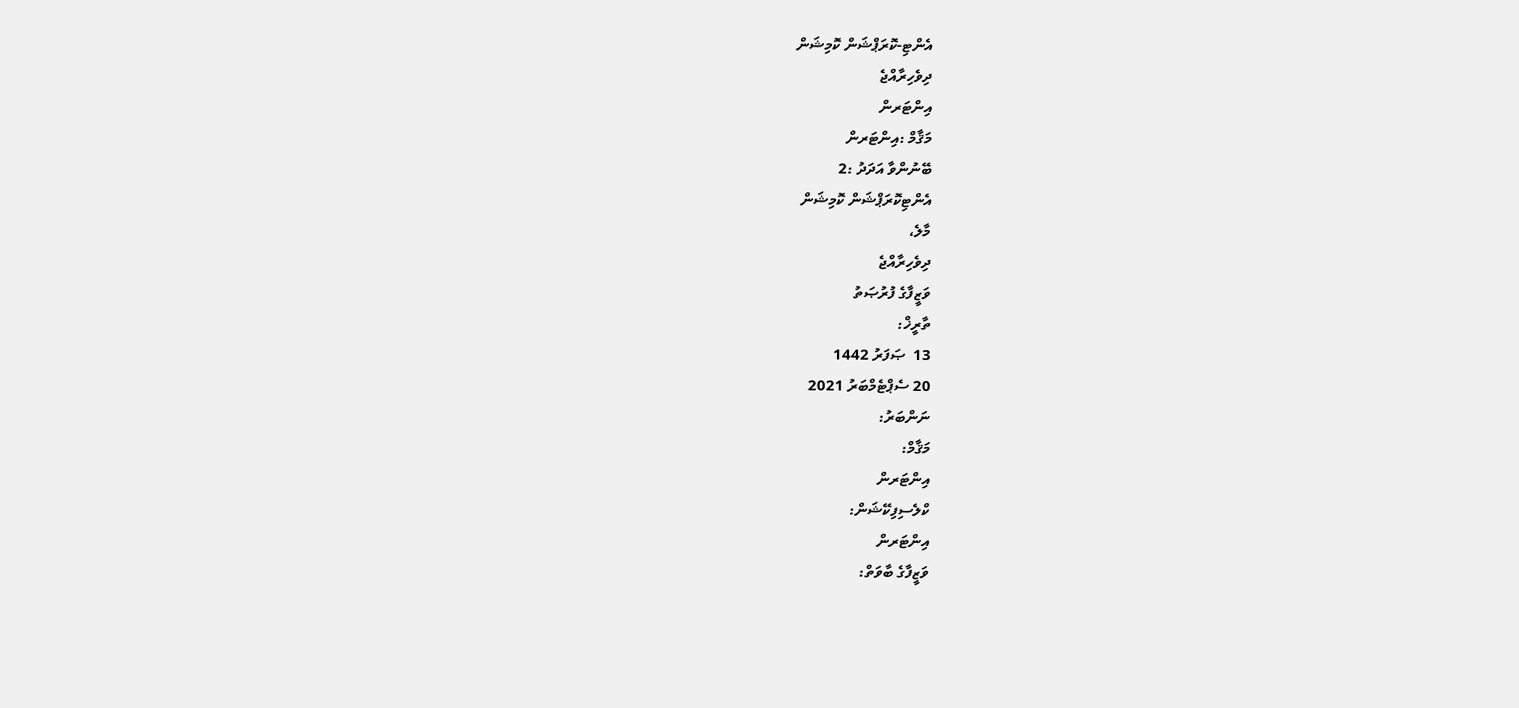އެންޓި-ކޮރަޕްޝަން ކޮމިޝަން
ދިވެހިރާއްޖެ
އިންޓަރން
މަޤާމް :އިންޓަރން
ބޭނުންވާ އަދަދު :2
އެންޓިކޮރަޕްޝަން ކޮމިޝަން
މާލެ،
ދިވެހިރާއްޖެ
ވަޒީފާގެ ފުރުޞަތު
ތާރީޚް:
13  ޞަފަރު 1442
20 ސެޕްޓެމްބަރު 2021
ނަންބަރު:
މަޤާމް:
އިންޓަރން
ކްލެސިފިކޭޝަން:
އިންޓަރން
ވަޒީފާގެ ބާވަތް: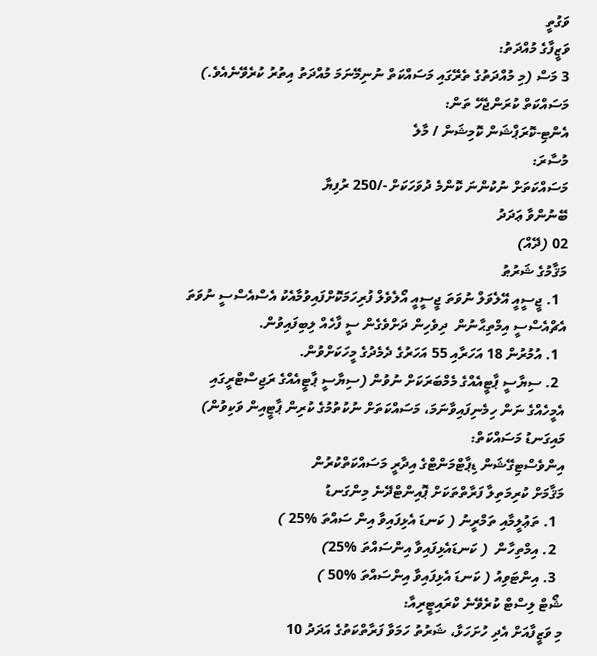ވަގުތީ
ވަޒީފާގެ މުއްދަތު:
3 މަސް (މި މުއްދަތުގެ ތެރޭގައި މަސައްކަތް ނުނިމޭނަމަ މުއްދަތު އިތުރު ކުރެވޭނެއެވެ.)
މަސައްކަތް ކުރަންޖެހޭ ތަން:
އެންޓި-ކޮރަޕްޝަން ކޮމިޝަން / މާލެ
މުސާރަ:
މަސައްކަތަށް ނުކުންނަ ކޮންމެ ދުވަހަކަށް -/250 ރުފިޔާ
ބޭނުންވާ ޢަދަދު
02 (ދޭއް)
މަޤާމުގެ ޝަރުޠު
  1. ޖީސީއީ އޭލެވަލް ނުވަތަ ޖީސީއީ އޯލެވެލް ފުރިހަމަކޮށްފައިވުމާއެކު އެސްއެސްސީ ނުވަތަ އެޗްއެސްސީ އިމްތިޙާނުން  ދިވެހިން ދަށްވެގެން ސީ ފާހެއް ލިބިފައިވުން.
  1. އުމުރުން 18 އަހަރާއި 55 އަހަރުގެ ދެމެދުގެ މީހަކަށްވުން.
  2. ސިޔާސީ ޕާޓީއެއްގެ މެމްބަރަކަށް ނުވުން (ސިޔާސީ ޕާޓީއެއްގެ ރަޖިސްޓްރީގައި އެމީހެއްގެ ނަން ހިމެނިފައިވާނަމަ، މަސައްކަތަށް ނުކުތުމުގެ ކުރިން ޕާޓީއިން ވަކިވުން)
މައިގަނޑު މަސައްކަތް:
އިންވެސްޓިގޭޝަން ޑިޕާޓްމަންޓްގެ އިދާރީ މަސައްކަތްކުރުން
މަޤާމަށް ކުރިމަތިލާ ފަރާތްތަކަށް ޕޮއިންޓްދޭނެ މިންގަނޑު
  1. ތަޢުލީމާއި ތަމްރީނު ( ކަނޑަ އެޅިފައިވާ އިން ސައްތަ %25 )
  2. އިމްތިހާން  ( ކަނޑައެޅިފައިވާ އިންސައްތަ %25)
  3. އިންޓަވިއު ( ކަނޑަ އެޅިފައިވާ އިންސައްތަ %50 )
ޝޯޓް ލިސްޓް ކުރެވޭނެ ކްރައިޓީރިއާ:
މި ވަޒީފާއަށް އެދި ހުށަހަޅާ، ޝަރުތު ހަމަވާ ފަރާތްކަތުގެ އަދަދު 10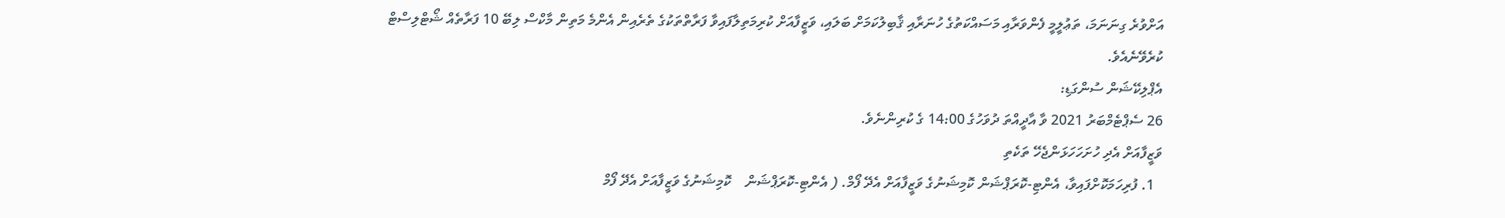އަށްވުރެ ގިނަނަމަ، ތަޢުލީމީ ފެންވަރާއި މަސައްކަތުގެ ހުނަރާއި ޤާބިލުކަމަށް ބަލައި، ވަޒީފާއަށް ކުރިމަތިލާފައިވާ ފަރާތްތަކުގެ ތެރެއިން އެންމެ މަތިން މާކްސް ލިބޭ 10 ފަރާތެއް ޝޯޓްލިސްޓް ކުރެވޭނެއެވެ.
އެޕްލިކޭޝަން ސުންގަޑި:
26 ސެޕްޓެމްބަރު 2021 ވާ އާދީއްތަ ދުވަހުގެ 14:00 ގެ ކުރިންނެވެ.
ވަޒީފާއަށް އެދި ހުށަހަހަޅަންޖެހޭ ތަކެތި
  1. ފުރިހަމަކޮށްފައިވާ، އެންޓި-ކޮރަޕްޝަން ކޮމިޝަނުގެ ވަޒީފާއަށް އެދޭ ފޯމް. ( އެންޓި-ކޮރަޕްޝަން    ކޮމިޝަނުގެ ވަޒީފާއަށް އެދޭ ފޯމް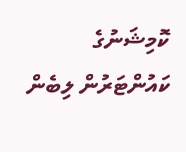ކޮމިޝަނުގެ ކައުންޓަރުން ލިބެން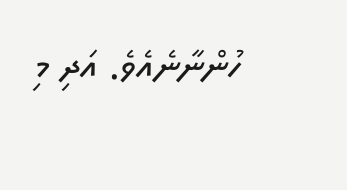ހުންނާނެއެވެ. އަދި މި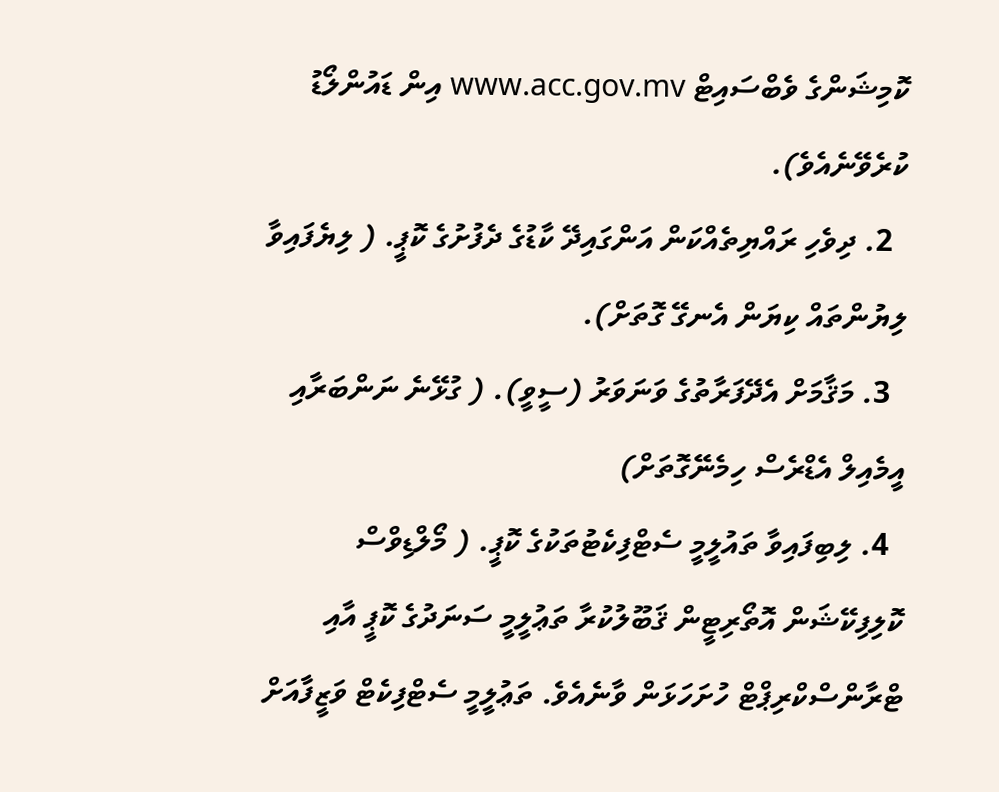ކޮމިޝަންގެ ވެބްސައިޓް www.acc.gov.mv އިން ޑައުންލޯޑު ކުރެވޭނެއެވެ).
  2. ދިވެހި ރައްޔިތެއްކަން އަންގައިދޭ ކާޑުގެ ދެފުށުގެ ކޮޕީ. ( ލިޔެފައިވާ ލިޔުންތައް ކިޔަން އެނގޭ ގޮތަށް).
  3. މަޤާމަށް އެދޭފަރާތުގެ ވަނަވަރު (ސީވީ). ( ގުޅޭނެ ނަންބަރާއި އީމެއިލް އެޑްރެސް ހިމެނޭގޮތަށް)
  4. ލިބިފައިވާ ތައުލީމީ ސެޓްފިކެޓުތަކުގެ ކޮޕީ. ( މޯލްޑިވްސް ކޮލިފިކޭޝަން އޮތޯރިޓީން ޤަބޫލުކުރާ ތަޢުލީމީ ސަނަދުގެ ކޮޕީ އާއި ޓްރާންސްކްރިޕްޓް ހުށަހަޅަން ވާނެއެވެ. ތަޢުލީމީ ސެޓްފިކެޓް ވަޒީފާއަށް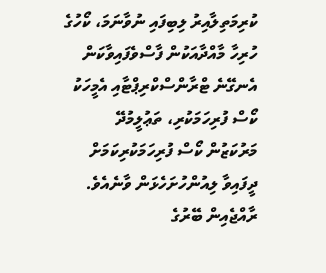ކުރިމަތިލާއިރު ލިބިފައި ނުވާނަމަ، ކޯހުގެ ހުރިހާ މާއްދާއަކުން ފާސްވެފައިވާކަން އެނގޭނެ ޓްރާންސްކްރިޕްޓާއި އެމީހަކު ކޯސް ފުރިހަމަކުރި، ތަޢުލީމުދޭ މަރުކަޒުން ކޯސް ފުރިހަމަކުރިކަމަށް ދީފައިވާ ލިއުންހުށަހެޅަން ވާނެއެވެ. ރާއްޖެއިން ބޭރުގެ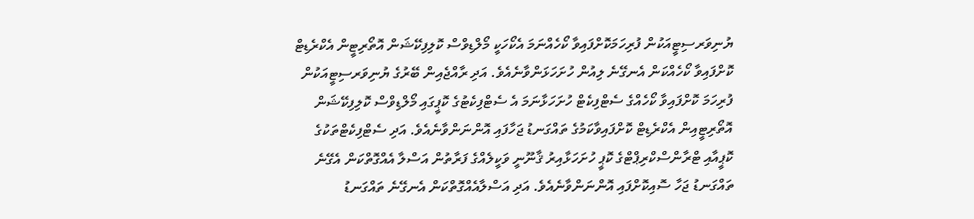ޔުނިވަރސިޓީއަކުން ފުރިހަމަކޮށްފައިވާ ކޯހެއްނަމަ އެކޯހަކީ މޯލްޑިވްސް ކޮލިފިކޭޝަން އޮތޯރިޓީން އެކްރެޑިޓް ކޮށްފައިވާ ކޯހެއްކަން އެނގޭނެ ލިއުން ހުށަހަޅަންވާނެއެވެ. އަދި ރާއްޖެއިން ބޭރުގެ ޔުނިވަރސިޓީއަކުން ފުރިހަމަ ކޮށްފައިވާ ކޯހެއްގެ ސެޓްފިކެޓް ހުށަހަޅާނަމަ އެ ސެޓްފިކެޓުގެ ކޮޕީގައި މޯލްޑިވްސް ކޮލިފިކޭޝަން އޮތޯރިޓީއިން އެކްރެޑިޓް ކޮށްފައިވާކަމުގެ ތައްގަނޑު ޖަހާފައި އޮންނަންވާނެއެވެ. އަދި ސެޓްފިކެޓްތަކުގެ ކޮޕީއާއި ޓްރާންސްކްރިޕްޓްގެ ކޮޕީ ހުށަހަޅާއިރު ޤާނޫނީ ވަކީލެއްގެ ފަރާތުން އަސްލާ އެއްގޮތްކަން އެގޭނެ ތައްގަނޑު ޖަހާ ސޮއިކޮށްފައި އޮންނަންވާނެއެވެ. އަދި އަސްލާއެއްގޮތްކަން އެނގޭނެ ތައްގަނޑު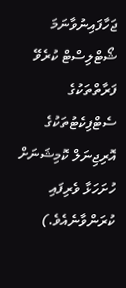ޖަހާފައިނުވާނަމަ ޝޯޓްލިސްޓް ކުރެވޭ ފަރާތްތަކުގެ ސެޓްފިކެޓުތަކުގެ އޮރިޖިނަލް ކޮމިޝަނަށް ހުށަހަޅާ ވެރިފައި ކުރަންވާނެއެވެ.)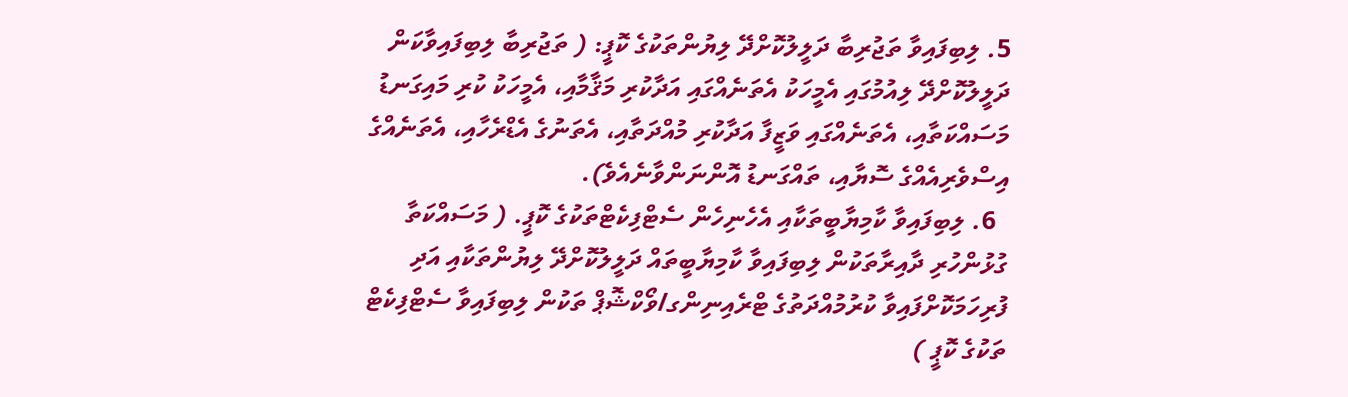5. ލިބިފައިވާ ތަޖުރިބާ ދަލީލުކޮށްދޭ ލިޔުންތަކުގެ ކޮޕީ: ( ތަޖުރިބާ ލިބިފައިވާކަން ދަލީލުކޮށްދޭ ލިއުމުގައި އެމީހަކު އެތަނެއްގައި އަދާކުރި މަޤާމާއި، އެމީހަކު ކުރި މައިގަނޑު މަސައްކަތާއި، އެތަނެއްގައި ވަޒީފާ އަދާކުރި މުއްދަތާއި، އެތަނުގެ އެޑްރެހާއި، އެތަނެއްގެ އިސްވެރިއެއްގެ ސޮޔާއި، ތައްގަނޑު އޮންނަންވާނެއެވެ).
  6. ލިބިފައިވާ ކާމިޔާބީތަކާއި އެހެނިހެން ސެޓްފިކެޓްތަކުގެ ކޮޕީ. ( މަސައްކަތާ ގުޅުންހުރި ދާއިރާތަކުން ލިބިފައިވާ ކާމިޔާބީތައް ދަލީލުކޮށްދޭ ލިޔުންތަކާއި އަދި ފުރިހަމަކޮށްފައިވާ ކުރުމުއްދަތުގެ ޓްރެއިނިންގ/ވޯކްޝޮޕް ތަކުން ލިބިފައިވާ ސެޓްފިކެޓް ތަކުގެ ކޮޕީ )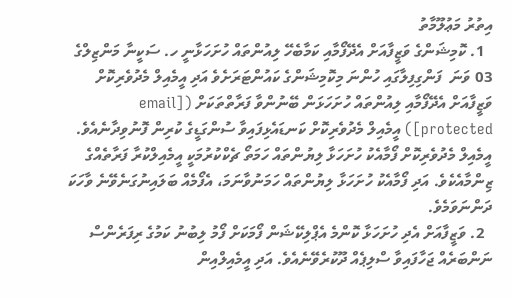އިތުރު މަޢުލޫމާތު
  1. ކޮމިޝަންގެ ވަޒީފާއަށް އެދޭފޯމާއި ކަމާބެހޭ ލިއުންތައް ހުށަހަޅާނީ ހ. ސަކީނާ މަންޒިލްގެ 03 ވަނަ  ފަންގިފިލާގައި ހުންނަ މިކޮމިޝަންގެ ކައުންޓަރަށެވެ އަދި އީމެއިލް މެދުވެރިކޮށް ވަޒީފާއަށް އެދޭފޯމާއި ލިއުންތައް ހުށަހަޅަން ބޭނުންވާ ފަރާތްތަކަށް ([email protected]) އީމެއިލް މެދުވެރިކޮށް ކަނޑައެޅިފައިވާ ސުންގަޑީގެ ކުރިން ފޮނުވިދާނެއެވެ. އީމެއިލް މެދުވެރިކޮށް ފޯމާއެކު ހުށަހަޅާ ލިޔުންތައް ހަމަތޯ ޗެކްކުރުމަކީ އީމެއިލްކުރާ ފަރާތެއްގެ ޒިންމާއެކެވެ. އަދި ފޯމާއެކު ހުށަހަޅާ ލިޔުންތައް ހަމަނުވާނަމަ، އެފޯމެއް ބަލައިނުގަނެވޭނެ ވާހަކަ ދަންނަވަމެވެ.
  2. ވަޒީފާއަށް އެދި ހުށަހަޅާ ކޮންމެ އެޕްލިކޭޝަން ފޯމަކަށް ފޯމު ލިބުނު ކަމުގެ ރިފަރެންސް ނަންބަރެއް ޖަހާފައިވާ ސްލިޕެއް ދޫކުރެވޭނެއެވެ. އަދި އީމެއިލްއިން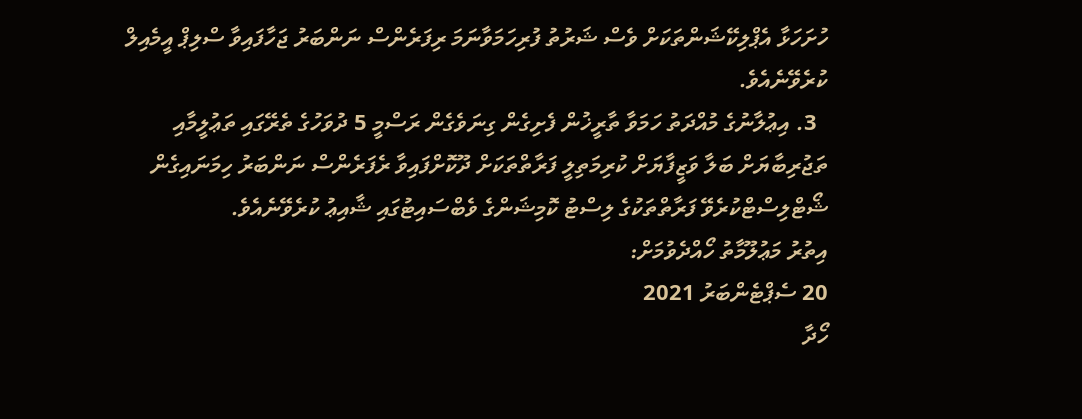ހުށަހަޅާ އެޕްލިކޭޝަންތަކަށް ވެސް ޝަރުތު ފުރިހަމަވާނަމަ ރިފަރެންސް ނަންބަރު ޖަހާފައިވާ ސްލިޕް އީމެއިލް ކުރެވޭނެއެވެ.
  3. އިޢުލާނުގެ މުއްދަތު ހަމަވާ ތާރީޚުން ފެށިގެން ގިނަވެގެން ރަސްމީ 5 ދުވަހުގެ ތެރޭގައި ތަޢުލީމާއި ތަޖުރިބާޔަށް ބަލާ ވަޒީފާޔަށް ކުރިމަތިލީ ފަރާތްތަކަށް ދޫކޮށްފައިވާ ރެފަރެންސް ނަންބަރު ހިމަނައިގެން ޝޯޓްލިސްޓްކުރެވޭ ފަރާތްތަކުގެ ލިސްޓު ކޮމިޝަންގެ ވެބްސައިޓުގައި ޝާއިޢު ކުރެވޭނެއެވެ.
އިތުރު މަޢުލޫމާތު ހޯއްދެވުމަށް:
20 ސެޕްޓެންބަރު 2021
ހޯދާ